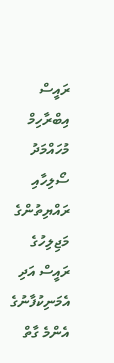ރައީސް އިބްރާހިމް މުހައްމަދު ސޯލިހާއި ރައްޔިތުންގެ މަޖިލިހުގެ ރައީސް އަދި އެމަނިކުފާނުގެ އެންމެ ގާތް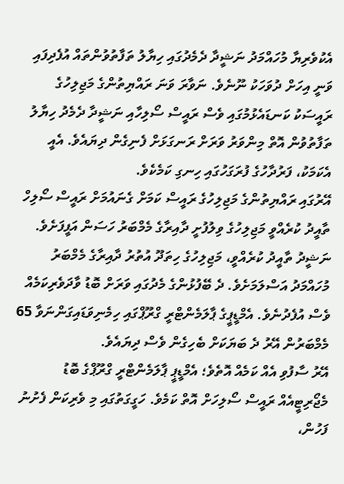އެކުވެރިޔާ މުހައްމަދު ނަޝީދާ ދެމެދުގައި ހިޔާލު ތަފާތުވުންތައް އުފެދިފައި ވަނީ އިހަށް ދުވަހަކު ނޫނެވެ. ނަވާރަ ވަނަ ރައްޔިތުންގެ މަޖިލިހުގެ ރައީސަކު ކަނޑައެޅުމުގައި ވެސް ރައީސް ސޯލިހާއި ނަޝީދާ ދެމެދު ހިޔާލު ތަފާތުވުން އޮތް މިންވަރު ވަރަށް ރަނގަޅަށް ފެނިގެން ދިޔައެވެ. އެއީ އެކަމަކު، ފަރުދާހުގެ ފުރަގަހުގައި ހިނގި ކަމެކެވެ.
އޭރުގައި ރައްޔިތުންގެ މަޖިލިހުގެ ރައީސް ކަމަށް ގެނައުމަށް ރައީސް ސޯލިހް ތާއީދު ކުރެއްވީ މަޖިލިހުގެ ވިލުފުށީ ދާއިރާގެ މެމްބަރު ހަސަން އަފީފަށެވެ. ނަޝީދު ތާއީދު ކުރެއްވީ، މަޖިލިހުގެ ހިތަދޫ އުތުރު ދާއިރާގެ މެމްބަރު މުހައްމަދު އަސްލަމަށެވެ. ދެ ބޭފުޅުންގެ މެދުގައި ވަރަށް ބޮޑު ވާދަވެރިކަމެއް ވެސް އުފެދުނެވެ. އެމްޑީޕީގެ ޕާލަމެންޓްރީ ގްރޫޕްގައި ހިމެނިވަޑައިގަންނަވާ 65 މެމްބަރުން އޭރު ދެ ބަޔަކަށް ބެހިގެން ވެސް ދިޔައެވެ.
އޭރު ސާފުވި އެއް ކަމެއް އޮތެވެ؛ އެމްޑީޕީ ޕާލަމެންޓްރީ ގްރޫޕްގެ ބޮޑު މެޖޯރިޓީއެއް ރައީސް ސޯލިހަށް އޮތް ކަމެވެ. ހަގީގަތުގައި މި ވެރިކަން ފެށުނު ފަހުން،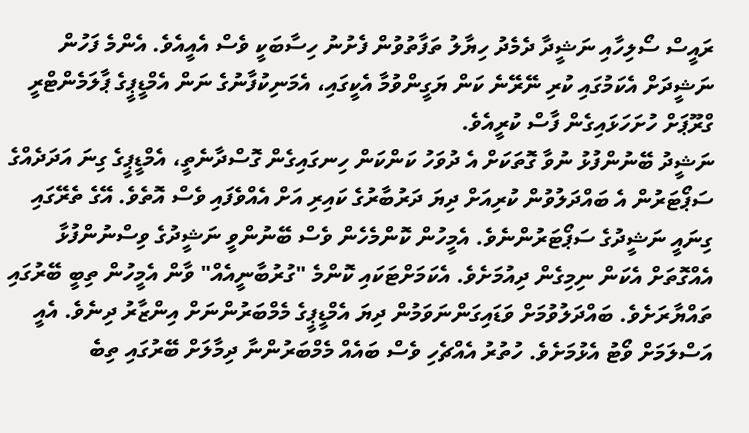ރައީސް ސޯލިހާއި ނަޝީދާ ދެމެދު ހިޔާލު ތަފާތުވުން ފެށުނު ހިސާބަކީ ވެސް އެއީއެވެ. އެންމެ ފަހުން ނަޝީދަށް އެކަމުގައި ކުރި ނޭރޭނެ ކަން ޔަގީންވުމާ އެކީގައި، އެމަނިކުފާނުގެ ނަން އެމްޑީޕީގެ ޕާލަމެންޓްރީ ގްރޫޕަށް ހުށަހަޅައިގެން ފާސް ކުރީއެވެ.
ނަޝީދު ބޭނުންފުޅު ނުވާ ގޮތަކަށް އެ ދުވަހު ކަންކަން ހިނގައިގެން ގޮސްދާނެތީ، އެމްޑީޕީގެ ގިނަ އަދަދެއްގެ ސަޕޯޓަރުން އެ ބައްދަލުވުން ކުރިއަށް ދިޔަ ދަރުބާރުގެ ކައިރި އަށް އެއްވެފައި ވެސް އޮތެވެ. އޭގެ ތެރޭގައި ގިނައީ ނަޝީދުގެ ސަޕޯޓަރުންނެވެ. އެމީހުން ކޮންމެހެން ވެސް ބޭނުންވީ ނަޝީދުގެ ވިސްނުންފުޅާ އެއްގޮތަށް އެކަން ނިމިގެން ދިއުމަށެވެ. އެކަމަށްޓަކައި ކޮންމެ "ގުރުބާނީއެއް" ވާން އެމީހުން ތިބީ ބޭރުގައި ތައްޔާރަށެވެ. ބައްދަލުވުމަށް ވަޑައިގަންނަވަމުން ދިޔަ އެމްޑީޕީގެ މެމްބަރުންނަށް އިންޒާރު ދިނެވެ. އެއީ އަސްލަމަށް ވޯޓު އެޅުމަށެވެ. ހުތުރު އެއްޗެހި ވެސް ބައެއް މެމްބަރުންނާ ދިމާލަށް ބޭރުގައި ތިބެ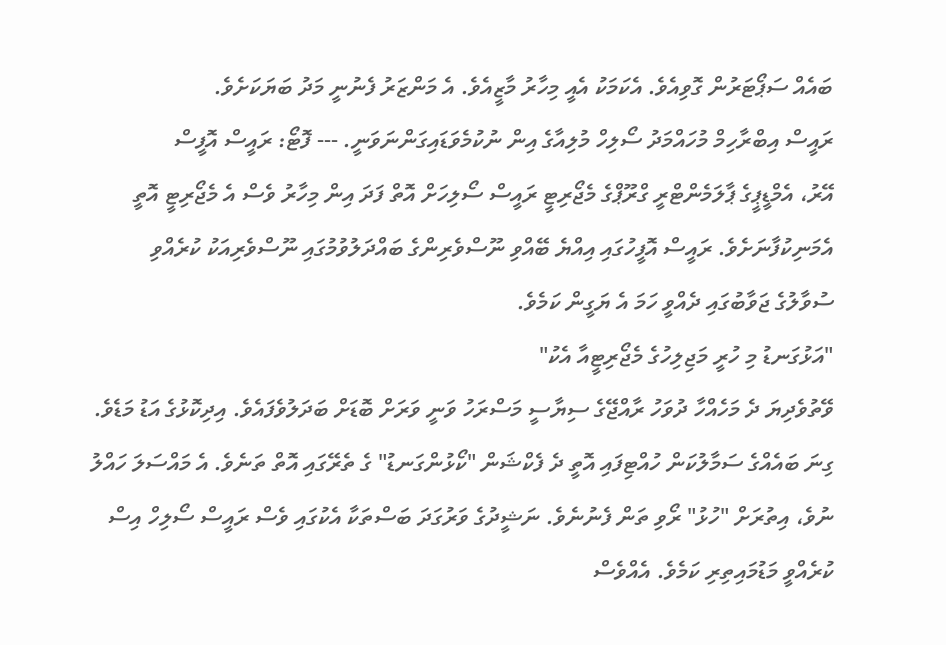ބައެއް ސަޕޯޓަރުން ގޮވިއެވެ. އެކަމަކު އެއީ މިހާރު މާޒީއެވެ. އެ މަންޒަރު ފެނުނީ މަދު ބަޔަކަށެވެ.
ރައީސް އިބްރާހިމް މުހައްމަދު ސޯލިހް މުލިއާގެ އިން ނުކުމެވަޑައިގަންނަވަނީ. --- ފޮޓޯ: ރައީސް އޮފީސް
އޭރު، އެމްޑީޕީގެ ޕާލަމެންޓްރީ ގްރޫޕްގެ މެޖޯރިޓީ ރައީސް ސޯލިހަށް އޮތް ފަދަ އިން މިހާރު ވެސް އެ މެޖޯރިޓީ އޮތީ އެމަނިކުފާނަށެވެ. ރައީސް އޮފީހުގައި އިއްޔެ ބޭއްވި ނޫސްވެރިންގެ ބައްދަލުވުމުގައި ނޫސްވެރިއަކު ކުރެއްވި ސުވާލުގެ ޖަވާބުގައި ދެއްވީ ހަމަ އެ ޔަގީން ކަމެވެ.
"އަޅުގަނޑު މި ހުރީ މަޖިލިހުގެ މެޖޯރިޓީއާ އެކު"
ވޭތުވެދިޔަ ދެ މަހެއްހާ ދުވަހު ރާއްޖޭގެ ސިޔާސީ މަސްރަހު ވަނީ ވަރަށް ބޮޑަށް ބަދަލުވެފައެވެ. އިދިކޮޅުގެ އަޑު މަޑެވެ. ގިނަ ބައެއްގެ ސަމާލުކަން ހުއްޓިފައި އޮތީ ދެ ފެކްޝަން "ކޯޅުންގަނޑު" ގެ ތެރޭގައި އޮތް ތަނެވެ. އެ މައްސަލަ ހައްލު ނުވެ، އިތުރަށް "ހުޅު" ރޯވި ތަން ފެނުނެވެ. ނަޝީދުގެ ވަރުގަދަ ބަސްތަކާ އެކުގައި ވެސް ރައީސް ސޯލިހް އިސް ކުރެއްވީ މަޑުމައިތިރި ކަމެވެ. އެއްވެސް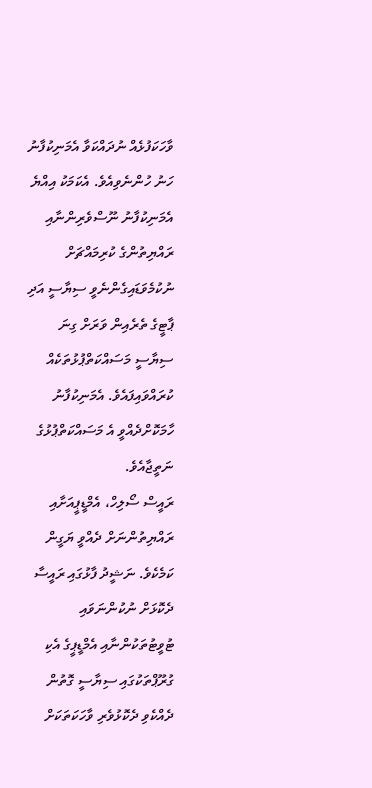ވާހަކަފުޅެއް ނުދައްކަވާ އެމަނިކުފާނު ހަނު ހުންނެވިއެވެ. އެކަމަކު އިއްޔެ އެމަނިކުފާނު ނޫސްވެރިންނާއި ރައްޔިތުންގެ ކުރިމައްޗަށް ނުކުމެވަޑައިގެންނެވީ ސިޔާސީ އަދި ޕާޓީގެ ތެރެއިން ވަރަށް ގިނަ ސިޔާސީ މަސައްކަތްޕުޅުތަކެއް ކުރައްވައިފައެވެ. އެމަނިކުފާނު ހާމަކޮށްދެއްވީ އެ މަސައްކަތްޕުޅުގެ ނަތީޖާއެވެ.
ރައީސް ސޯލިހް، އެމްޑީޕީއަށާއި ރައްޔިތުންނަށް ދެއްވީ ޔަގީން ކަމެކެވެ. ނަޝީދު ފާޅުގައި ރައީސާ ދެކޮޅަށް ނުކުންނަވައި ޓުވީޓުތަކުންނާއި އެމްޑީޕީގެ އެކި ގުރޫޕްތަކުގައި ސިޔާސީ ގޮތުން ދެއްކެވި ދެކޮޅުވެރި ވާހަކަތަކަށް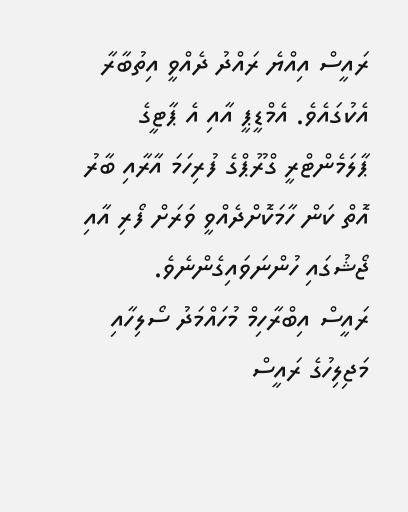ރައީސް އިއްޔެ ރައްދު ދެއްވީ އިތުބާރާ އެކުގައެވެ. އެމްޑީޕީ އާއި އެ ޕާޓީގެ ޕާލަމެންޓްރީ ގްރޫޕްގެ ފުރިހަމަ އާރާއި ބާރު އޮތް ކަން ހާމަކޮށްދެއްވީ ވަރަށް ފޯރި އާއި ޖޯޝުގައި ހުންނަވައިގެންނެވެ.
ރައީސް އިބްރާހިމް މުހައްމަދު ސޯލިހާއި މަޖިލިހުގެ ރައީސް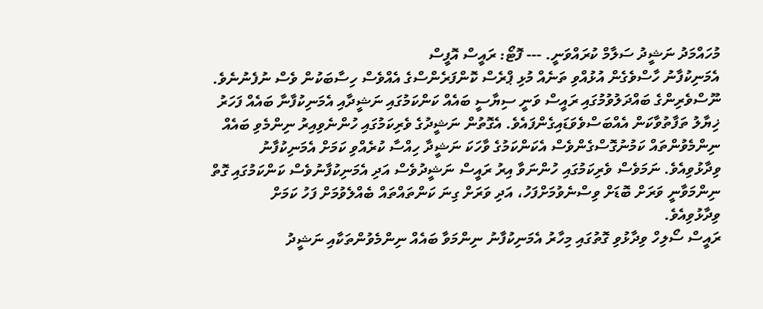މުހައްމަދު ނަޝީދު ސަލާމް ކުރައްވަނީ. --- ފޮޓޯ: ރައީސް އޮފީސް
އެމަނިކުފާނު ހާސްވެގެން އުޅުއްވި ތަނެއް މުޅި ޕްރެސް ކޮންފަރެންސްގެ އެއްވެސް ހިސާބަކުން ވެސް ނުފެނުނެވެ.
ނޫސްވެރިންގެ ބައްދަލުވުމުގައި ރައީސް ވަނީ ސިޔާސީ ބައެއް ކަންކަމުގައި ނަޝީދާއި އެމަނިކުފާނާ ބައެއް ފަހަރު ޚިޔާލު ތަފާތުވާކަން އެއްބަސްވެވަޑައިގެންފައެވެ. އެގޮތުން ނަޝީދުގެ ވެރިކަމުގައި ހުންނެވިއިރު ނިންމެވި ބައެއް ނިންމެވުންތައް ކަމުނުގޮސްގެންވެސް އެކަންކަމުގެ ވާހަކަ ނަޝީދާ ހިއްސާ ކުރެއްވި ކަމަށް އެމަނިކުފާނު ވިދާޅުވިއެވެ. ނަމަވެސް ވެރިކަމުގައި ހުންނަވާ އިރު ރައީސް ނަޝީދުވެސް އަދި އެމަނިކުފާނުވެސް ކަންކަމުގައި ގޮތް ނިންމަވާނީ ވަރަށް ބޮޑަށް ވިސްނެވުމަށްފަހު، އަދި ވަރަށް ގިނަ ކަންތައްތައް ބެއްލެވުމަށް ފަހު ކަމަށް ވިދާޅުވިއެވެ.
ރައީސް ސޯލިހް ވިދާޅުވި ގޮތުގައި މިހާރު އެމަނިކުފާނު ނިންމަވާ ބައެއް ނިންމެވުންތަކާއި ނަޝީދު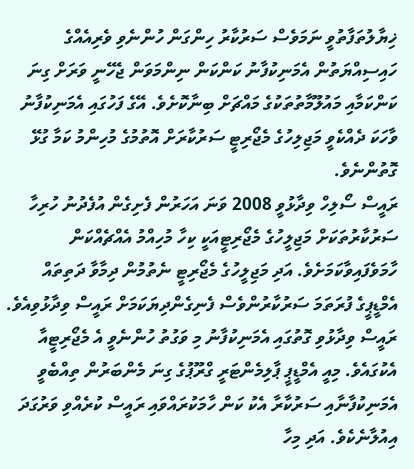ޚިޔާލުތަފާތުވީ ނަމަވެސް ސަރުކާރު ހިންގަން ހުންނެވި ވެރިއެއްގެ ހައިސިއްޔަތުން އެމަނިކުފާނު ކަންކަން ނިންމަވަން ޖެހޭނީ ވަރަށް ގިނަ ކަންކަމާއި މައުލޫމާތުތަކުގެ މައްޗަށް ބިނާކޮށެވެ. އޭގެ ފަހުގައި އެމަނިކުފާނު ވާހަކަ ދެއްކެވީ މަޖިލިހުގެ މެޖޯރިޓީ ސަރުކާރަށް އޮތުމުގެ މުހިންމު ކަމާ ގުޅޭ ގޮތުންނެވެ.
ރައީސް ސޯލިހް ވިދާޅުވީ 2008 ވަނަ އަހަރުން ފެށިގެން އުފެދުނު ހުރިހާ ސަރުކާރުތަކަށް މަޖިލީހުގެ މެޖޯރިޓީއަކީ ކިހާ މުހިއްމު އެއްޗެއްކަން ހާމަވެފައިވާކަމަށެވެ. އަދި މަޖިލީހުގެ މެޖޯރިޓީ ނެތުމުން ދިމާވާ ދަތިތައް އެމްޑީޕީގެ ފުރަތަމަ ސަރުކާރުންވެސް ފެނިގެންދިޔަކަމަށް ރައީސް ވިދާޅުވިއެވެ.
ރައީސް ވިދާޅުވި ގޮތުގައި އެމަނިކުފާނު މި ވަގުތު ހުންނެވީ އެ މެޖޯރިޓީއާ އެކުގައެވެ. މިއީ އެމްޑީޕީ ޕާލިމެންޓަރީ ގްރޫޕުގެ ގިނަ މެންބަރުން ތިއްބެވީ އެމަނިކުފާނާއި ސަރުކާރާ އެކު ކަން ހާމަކުރައްވައި ރައީސް ކުރެއްވި ވަރުގަދަ އިއުލާނެކެވެ. އަދި މިހާ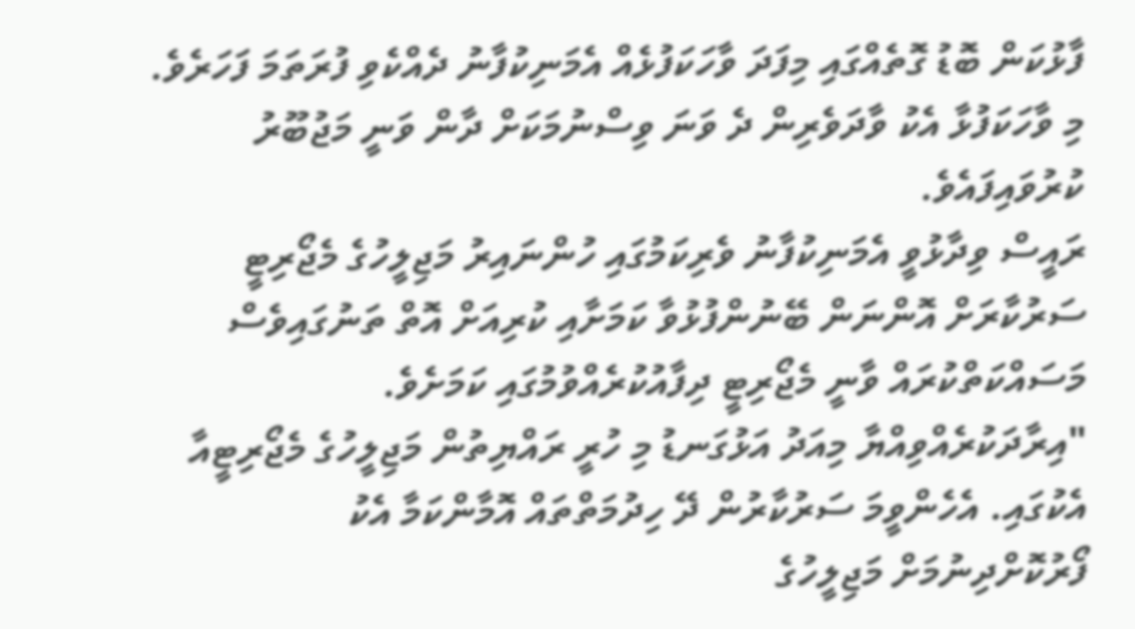ފާޅުކަން ބޮޑު ގޮތެއްގައި މިފަދަ ވާހަކަފުޅެއް އެމަނިކުފާނު ދެއްކެވި ފުރަތަމަ ފަހަރެވެ. މި ވާހަކަފުޅާ އެކު ވާދަވެރިން ދެ ވަނަ ވިސްނުމަކަށް ދާން ވަނީ މަޖުބޫރު ކުރުވައިފައެވެ.
ރައީސް ވިދާޅުވީ އެމަނިކުފާނު ވެރިކަމުގައި ހުންނައިރު މަޖިލީހުގެ މެޖޯރިޓީ ސަރުކާރަށް އޮންނަން ބޭނުންފުޅުވާ ކަމަށާއި ކުރިއަށް އޮތް ތަނުގައިވެސް މަސައްކަތްކުރައް ވާނީ މެޖޯރިޓީ ދިފާއުކުރެއްވުމުގައި ކަމަށެވެ.
"އިރާދަކުރެއްވިއްޔާ މިއަދު އަޅުގަނޑު މި ހުރީ ރައްޔިތުން މަޖިލީހުގެ މެޖޯރިޓީއާ އެކުގައި. އެހެންވީމަ ސަރުކާރުން ދޭ ހިދުމަތްތައް އޮމާންކަމާ އެކު ފޯރުކޮށްދިނުމަށް މަޖިލީހުގެ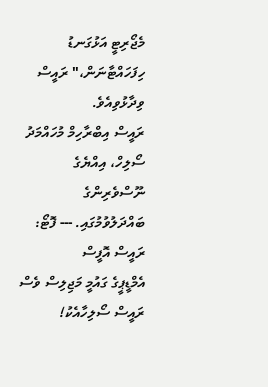މެޖޯރިޓީ އަޅުގަނޑު ހިފަހައްޓާނަން،" ރައީސް ވިދާޅުވިއެވެ.
ރައީސް އިބްރާހިމް މުހައްމަދު ސޯލިހް، އިއްޔެގެ ނޫސްވެރިންގެ ބައްދަލުވުމުގައި. --- ފޮޓޯ: ރައީސް އޮފީސް
އެމްޑީޕީގެ ގައުމީ މަޖިލިސް ވެސް ރައީސް ސޯލިހާއެކު!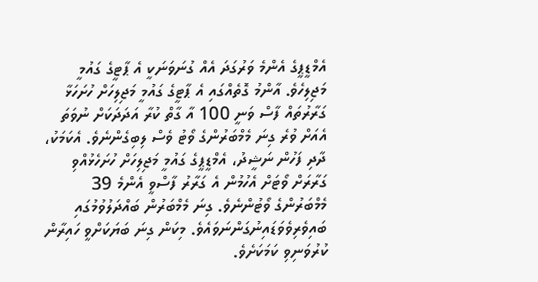އެމްޑީޕީގެ އެންމެ ވަރުގަދަ އެއް ގުނަވަނަކީ އެ ޕާޓީގެ ގައުމީ މަޖިލިހެވެ. އާންމު ގޮތެއްގައި އެ ޕާޓީގެ ގައުމީ މަޖިލިހަށް ހުށަހަޅާ ގަރާރުތައް ފާސް ވަނީ 100 އާ ގާތް ކުރާ އަދަދަކަށް ނުވަތަ އެއަށް ވުރެ ގިނަ މެމްބަރުންގެ ވޯޓު ވެސް ލިބިގެންނެވެ. އެކަމަކު، ދާދި ފަހުން ނަޝީދު، އެމްޑީޕީގެ ގައުމީ މަޖިލިހަށް ހުށަހެޅުއްވި ގަރާރަށް ވޯޓަށް އެހުމުން އެ ގަރާރު ފާސްވީ އެންމެ 39 މެމްބަރުންގެ ވޯޓުންނެވެ. ގިނަ މެމްބަރުން ބައްދަލުވުމުގައި ބައިވެރިވެވަޑައިނުގަންނަވައެވެ. މިކަން ގިނަ ބަޔަކަށްވީ ހައިރާން ކުރުވަނިވި ކަމަކަށެވެ.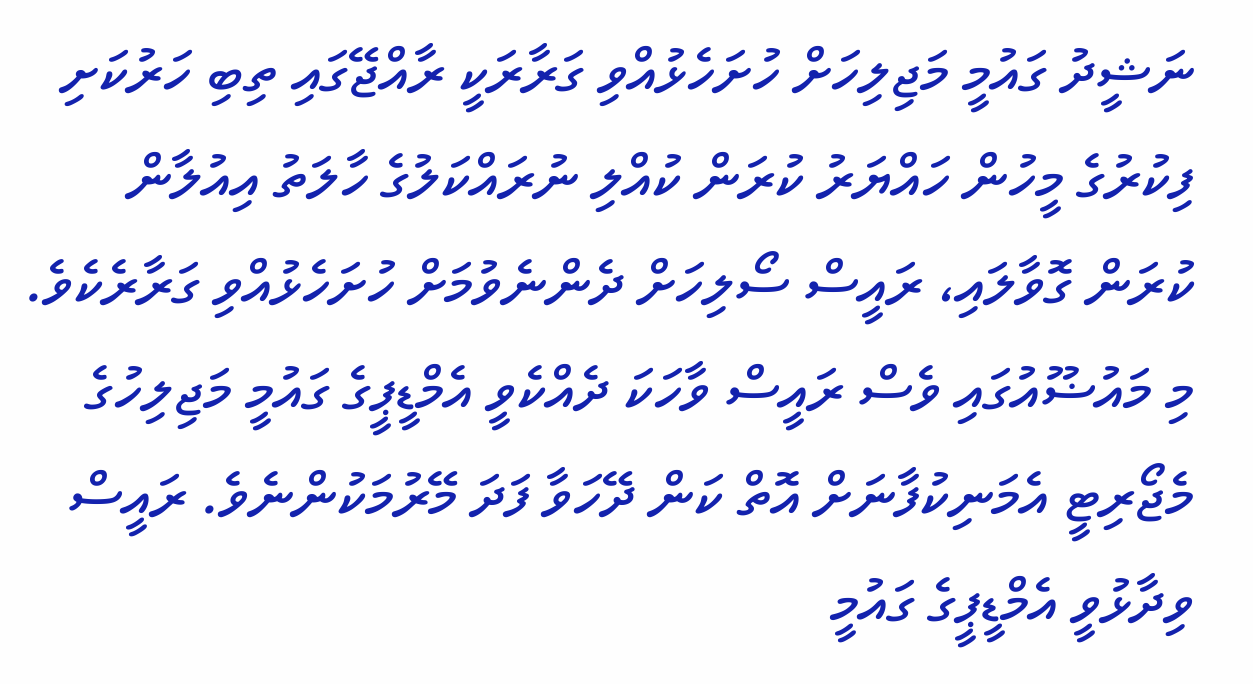ނަޝީދު ގައުމީ މަޖިލިހަށް ހުށަހެޅުއްވި ގަރާރަކީ ރާއްޖޭގައި ތިބި ހަރުކަށި ފިކުރުގެ މީހުން ހައްޔަރު ކުރަން ކުއްލި ނުރައްކަލުގެ ހާލަތު އިއުލާން ކުރަން ގޮވާލައި، ރައީސް ސޯލިހަށް ދެންނެވުމަށް ހުށަހެޅުއްވި ގަރާރެކެވެ. މި މައުޟޫއުގައި ވެސް ރައީސް ވާހަކަ ދެއްކެވީ އެމްޑީޕީގެ ގައުމީ މަޖިލިހުގެ މެޖޯރިޓީ އެމަނިކުފާނަށް އޮތް ކަން ދޭހަވާ ފަދަ މޭރުމަކުންނެވެ. ރައީސް ވިދާޅުވީ އެމްޑީޕީގެ ގައުމީ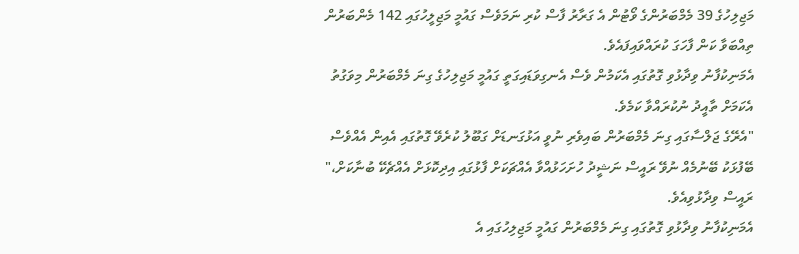މަޖިލިހުގެ 39 މެމްބަރުންގެ ވޯޓުން އެ ގަރާރު ފާސް ކުރި ނަމަވެސް ގައުމީ މަޖިލީހުގައި 142 މެންބަރުން ތިއްބަވާ ކަން ފާހަގަ ކުރައްވައިފައެވެ.
އެމަނިކުފާނު ވިދާޅުވި ގޮތުގައި އެކަމުން ވެސް އެނގިވަޑައިގަތީ ގައުމީ މަޖިލިހުގެ ގިނަ މެމްބަރުން މިވަގުތު އެކަމަށް ތާއީދު ނުކުރައްވާ ކަމެވެ.
"އެރޭގެ ޖަލްސާގައި ގިނަ މެމްބަރުން ބައިވެރި ނުވީ އަޅުގަނޑަށް ގަބޫލު ކުރެވޭ ގޮތުގައި އެއިން އެއްވެސް ބޭފުޅަކު ބޭނުމެއް ނުވޭ ރައީސް ނަޝީދު ހުށަހަޅުއްވާ އެއްޗަކަށް ފާޅުގައި އިދިކޮޅަށް އެއްޗެކޭ ބުނާކަށް،" ރައީސް ވިދާޅުވިއެވެ.
އެމަނިކުފާނު ވިދާޅުވި ގޮތުގައި ގިނަ މެމްބަރުން ގައުމީ މަޖިލިހުގައި އެ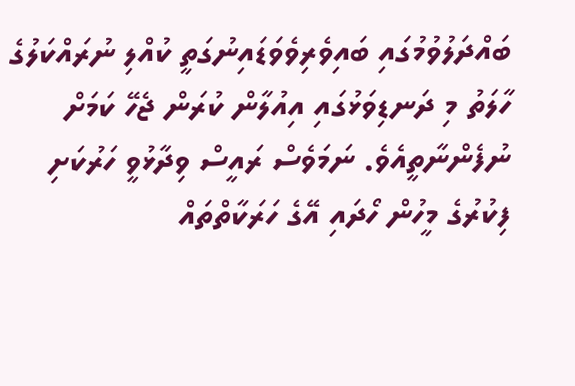ބައްދަލުވުމުގައި ބައިވެރިވެވަޑައިނުގަތީ ކުއްލި ނުރައްކަލުގެ ހާލަތު މި ދަނޑިވަޅުގައި އިއުލާން ކުރަން ޖެހޭ ކަމަށް ނުފެންނާތީއެވެ. ނަމަވެސް ރައީސް ވިދާޅުވީ ހަރުކަށި ފިކުރުގެ މީހުން ހޯދައި އޭގެ ހަރަކާތްތައް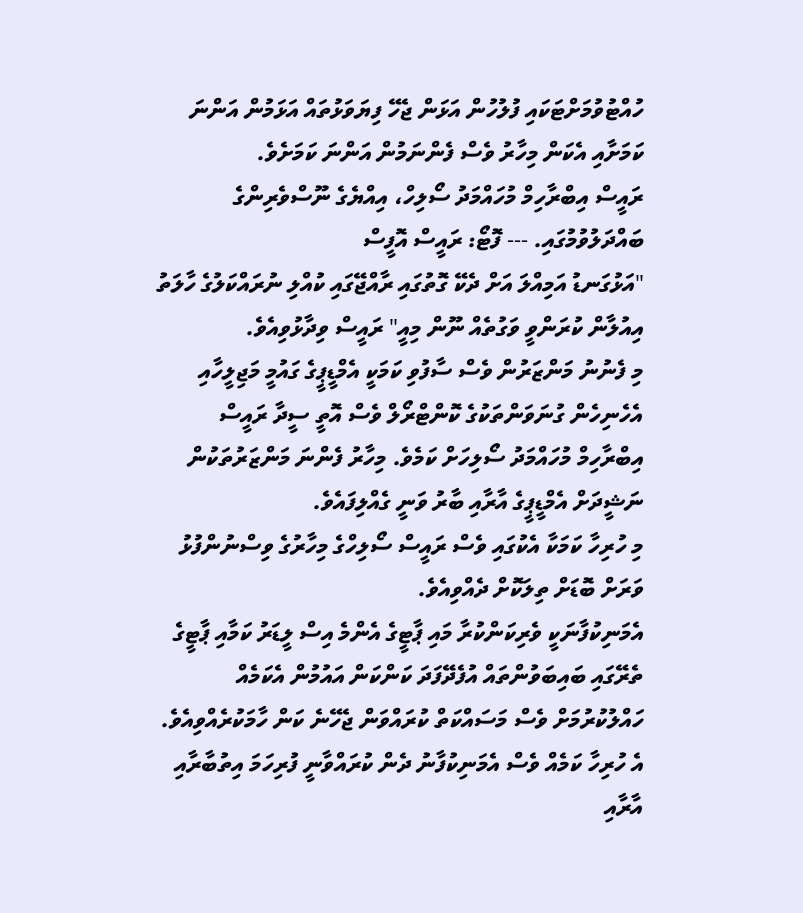ހުއްޓުވުމަށްޓަކައި ފުލުހުން އަޅަން ޖެހޭ ފިޔަވަޅުތައް އަޅަމުން އަންނަ ކަމަށާއި އެކަން މިހާރު ވެސް ފެންނަމުން އަންނަ ކަމަށެވެ.
ރައީސް އިބްރާހިމް މުހައްމަދު ސޯލިހް، އިއްޔެގެ ނޫސްވެރިންގެ ބައްދަލުވުމުގައި. --- ފޮޓޯ: ރައީސް އޮފީސް
"އަޅުގަނޑު އަމިއްލަ އަށް ދެކޭ ގޮތުގައި ރާއްޖޭގައި ކުއްލި ނުރައްކަލުގެ ހާލަތު އިއުލާން ކުރަންވީ ވަގުތެއް ނޫން މިއީ" ރައީސް ވިދާޅުވިއެވެ.
މި ފެނުނު މަންޒަރުން ވެސް ސާފުވި ކަމަކީ އެމްޑީޕީގެ ގައުމީ މަޖިލީހާއި އެހެނިހެން ގުނަވަންތަކުގެ ކޮންޓްރޯލް ވެސް އޮތީ ސީދާ ރައީސް އިބްރާހިމް މުހައްމަދު ސޯލިހަށް ކަމެވެ. މިހާރު ފެންނަ މަންޒަރުތަކުން ނަޝީދަށް އެމްޑީޕީގެ އާރާއި ބާރު ވަނީ ގެއްލިފައެވެ.
މި ހުރިހާ ކަމަކާ އެކުގައި ވެސް ރައީސް ސޯލިހްގެ މިހާރުގެ ވިސްނުންފުޅު ވަރަށް ބޮޑަށް ތިލަކޮށް ދެއްވިއެވެ.
އެމަނިކުފާނަކީ ވެރިކަންކުރާ މައި ޕާޓީގެ އެންމެ އިސް ލީޑަރު ކަމާއި ޕާޓީގެ ތެރޭގައި ބައިބަވުންތައް އުފެދޭފަދަ ކަންކަން އައުމުން އެކަމެއް ހައްލުކުރުމަށް ވެސް މަސައްކަތް ކުރައްވަން ޖެހޭނެ ކަން ހާމަކުރެއްވިއެވެ. އެ ހުރިހާ ކަމެއް ވެސް އެމަނިކުފާނު ދެން ކުރައްވާނީ ފުރިހަމަ އިތުބާރާއި އާރާއި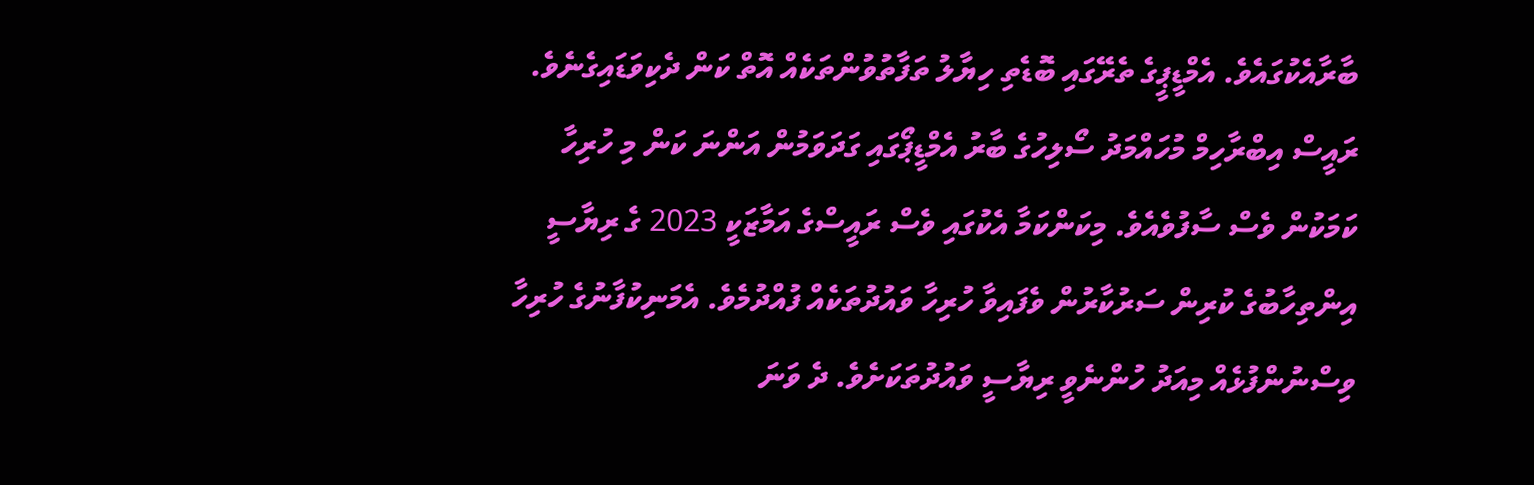ބާރާއެކުގައެވެ. އެމްޑީޕީގެ ތެރޭގައި ބޮޑެތި ހިޔާލު ތަފާތުވުންތަކެއް އޮތް ކަން ދެކިވަޑައިގެނެވެ.
ރައީސް އިބްރާހިމް މުހައްމަދު ސޯލިހުގެ ބާރު އެމްޑީޕޯގައި ގަދަވަމުން އަންނަ ކަން މި ހުރިހާ ކަމަކުން ވެސް ސާފުވެއެވެ. މިކަންކަމާ އެކުގައި ވެސް ރައީސްގެ އަމާޒަކީ 2023 ގެ ރިޔާސީ އިންތިހާބުގެ ކުރިން ސަރުކާރުން ވެފައިވާ ހުރިހާ ވައުދުތަކެއް ފުއްދުމެވެ. އެމަނިކުފާނުގެ ހުރިހާ ވިސްނުންފުޅެއް މިއަދު ހުންނެވީ ރިޔާސީ ވައުދުތަކަށެވެ. ދެ ވަނަ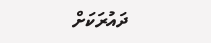ދައުރަކަށް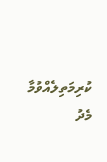ކުރިމަތިލެއްވުމާ މެދު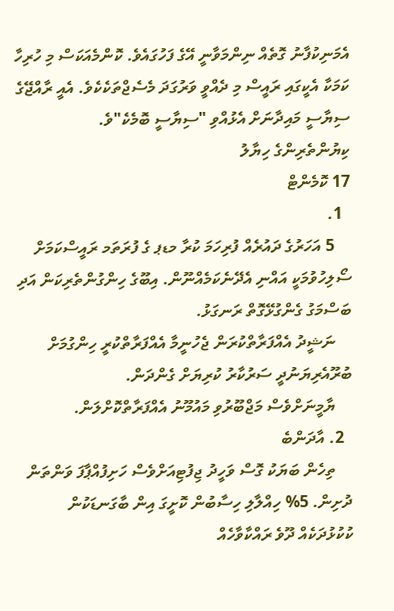އެމަނިކުފާނު ގޮތެއް ނިންމަވާނީ އޭގެ ފަހުގައެވެ. ކޮންމެއަކަސް މި ހުރިހާ ކަމަކާ އެކީގައި ރައީސް މި ދެއްވީ ވަރުގަދަ މެސެޖްތަކެކެވެ. އެއީ ރާއްޖޭގެ ސިޔާސީ މައިދާނަށް އެޅުއްވި "ސިޔާސީ ބޮމެކެ"ވެ.
ކިޔުންތެރިންގެ ހިޔާލު
17 ކޮމެންޓް
  1.
    5 އަހަރުގެ ދައުރެއް ފުރިހަމަ ކުރާ މޑޕ ގެ ފުރަތަމ ރައީސްކަމަށް ސޯލިހުވުމަކީ އައްނި އެދޭނެކަމެއްނޫން. އިބޫގެ ހިންގުންތެރިކަން އަދި ބަސްމަގު ގެންގުޅޭގޮތް ރަނގަޅު.
    ނަޝީދު އެއްފަރާތްކުރަން ޖެހުނީމާ އެއްފަރާތްކުރީ ހިންގުމަށް ބުރޫއެރިޔަނުދީ ސަރުކާރު ކުރިޔަށް ގެންދަން.
    ޔާމީނަށްވެސް މަޖްބޫރުވި މައުމޫނު އެއްފަރާތްކޮށްލަން.
  2. އާދަންބެ
    ތިހެން ބަޔަކު ގޮސް ވަހީދު ޖިފުޓިއަށްވެސް ހަށިފުއްޕާފަ ވަންތަން ދުށިން. 5% ހިއްލާލި ހިސާބުން ކޮށީގަ އިން ބާގަނޑަކުން ކުކުޅުދަކެއް ދޫވެ ރައްކާވާހެއް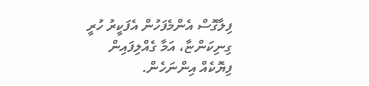ފިލާގޮސް އެންމެފަހުން އެފަކީރު ހުރީ ގިނިކަންޏާ، އަމާ ގެއްލިފައިން ފިޔޮކެއް އިންނަހެން.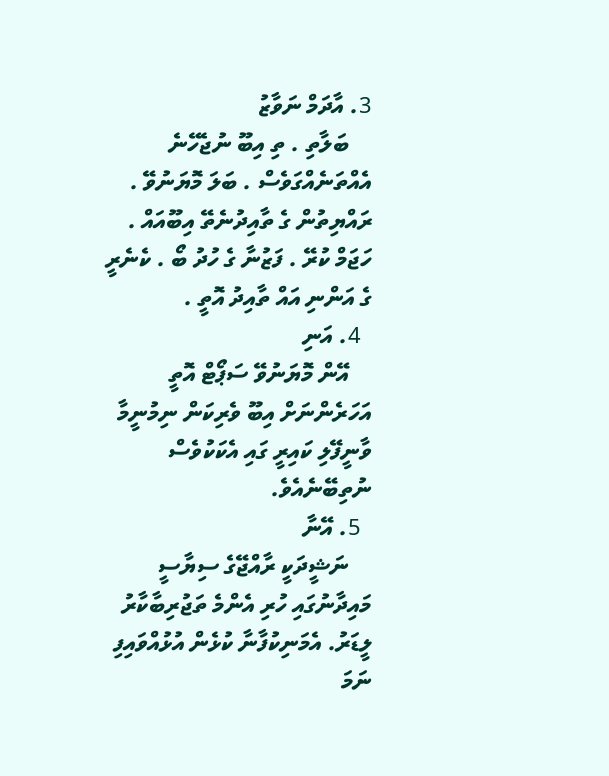3. އާދަމް ނަވާޒު
    ބަލާތި . ތި އިބޫ ނުޖެހޭނެ އެއްތަނެއްގަވެސް . ބަލަ މޮޔަނުވޭ . ރައްޔިތުން ގެ ތާއިދުނެތޭ އިބޫއައް . ހަޖަމް ކުރޭ . ފަޒުނާ ގެ ހުދު ބޯ . ކެނެރީ ގެ އަންނި އައް ތާއިދު އޮތީ .
  4. އަނި
    އޭން މޮޔަނުވޭ ސަޕޯޓް އޮތީ އަހަރެންނަށް އިބޫ ވެރިކަން ނިމުނީމާ ވާނީފޭލި ކައިރީ ގައި އެކަކުވެސް ނުތިބޭނެއެވެ.
  5. އޭނާ
    ނަޝީދަކީ ރާއްޖޭގެ ސިޔާސީ މައިދާނުގައި ހުރި އެންމެ ތަޖުރިބާކާރު ލީޑަރު. އެމަނިކުފާނާ ކުޅެން އުޅުއްވައިފި ނަމަ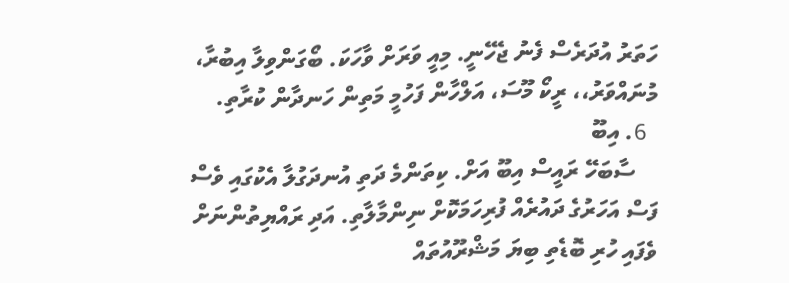ހަތަރު އުދަރެސް ފެނު ޖެހޭނީ. މިއީ ވަރަށް ވާހަކަ. ބޯގަންވިލާ އިބުރާ، މުނައްވަރު،، ރީކޯ މޫސަ، އަލްހާން ފަހުމީ މަތިން ހަނދާން ކުރާތި.
  6. އިބޫ
    ސާބަހޭ ރައީސް އިބޫ އަށް. ކިތަންމެ ދަތި އުނދަގުލާ އެކުގައި ވެސް ފަސް އަހަރުގެ ދައުރެއް ފުރިހަމަކޮށް ނިންމާލާތި. އަދި ރައްޔިތުންނަށް ވެފައި ހުރި ބޮޑެތި ބިޔަ މަޝްރޫއުތައް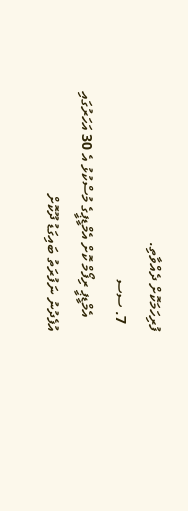ފުރިހަމަކޮށް ދެއްވާތި.
  7. ސސ
    އެމްޑީޕީ ރިފޯމް ކޮށް އެމްޑީޕީގެ މުސްކުޅު އެ 30 އަހަރުގައި އުފެދުނު ނަފުރަތު ބައިގަޑު ދޫކޮށް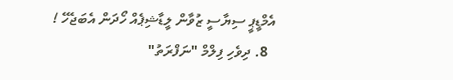އެމްޑީޕީ ސިޔާސީ ޒުވާން ލީޑާޝިޕެއް ހޯދަން އެބަޖެހޭ !
  8. ދިވެހި ފިލްމް "ނަފްރަތު"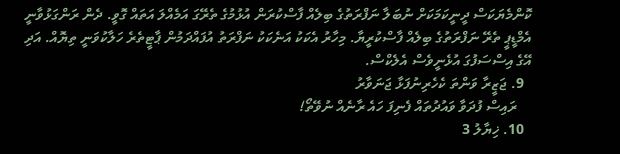ކޮންމެޔަކަސް ދީނީކަމަކަށް ނުބަލާ ނަފްރަތުގެ ބިލެއް ފާސްކުރަން އުޅުމުގެ ތެރޭގަ އަމެއްލަ އަތައް ގޮވީ. ދެން ރަންގަޅުވާނީ އެމްޑީޕީ ތެރޭ ނަފްރަތުގެ ބިލެއް ފާސްކުރީޔާ. މިހާރު އެކަކު އަނެކަކު ނަފްރަތު އުފައްދަމުން ޕާޓީތެރެ ހަލާކުވަނީ ތިޔޮއް. އަދި އޭގެ އިސްސަފުގަ އުޅެނީވެސް އެލެކްސް.
  9. ޖަޒީރާ ވަންތަ ކެހެރިނުފަޅާ ޖަނަވާރު
    ރައިސް ފުދަވާ ވައުދުތައް ފެނިފަ ހައެ ރާނެއް ނުވޭތޯ!
  10. ޚިޔާލު 3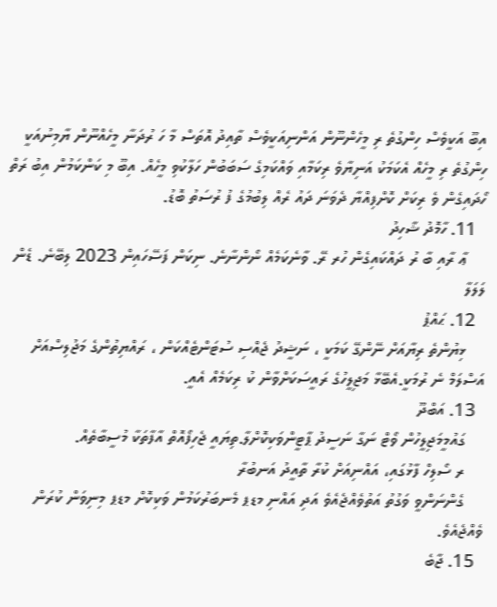އިބޫ އަކީވެސް ހިންގުތެ ރި މީހެންނޫން އަންނިއަކީވެސް ތާއިދު އޮތަސް މާ ހަ ރުދަނާ މީހެއްނޫން ޔާމިނުއަކީ ހިންގުތެ ރި މީހެއް އެކަމަކު އަނިޔާވެ ރިކަމާއި ވައްކަމިގެ ސަބަބުން ހަލާކުވި މީހެއް. އިބޫ މި ކަންކަމުން އިބު ރަތް ހޯދައިގެން ވެ ރިކަށް ކޮށްފިއްޔާ ދެވަނަ ދައު ރެއް ލިބުމުގެ ފު ރުސަތު ބޮޑު.
  11. ހާމޮދު ޝާހިދު
    ޢާ ރާއި ބާ ރު ދައްކައިގެން ހުރ ރޭ. ވާނެކަމެއް ނޯންނާނެ. ނިކަން ފަސޭހައިން 2023 ލިބޭނެ. ޑެން ލަލަލާ
  12. ޙައްޕު
    ޅިޔުންތެ ރިޔާއަށް ނޭންގޭ ކަމަކީ ، ނަޝީދު ޖެއްސި ސުޓަންޓެއްކަން ، ރައްޔިތުންގެ މަޖުލިސްއަށް އަސްލަމް ނެ ރުމަކީ.އެބޭޅާ މަޖިލީހުގެ ރައީސަކަށްވާން ކު ރިކަމެއް އެއީ.
  13. އަބްދޫ
    ގައުމީމަޖިލީހުން ވޯޓް ނަގާ ނަސީދު ޕާޓީންވަކިކޮށްލާ.ތިޔައީ ޖެހިފޯއޮތް އާފާތަކާ މުސީބާތެއް.
    ރ ސޯލިހް ފާޅުގައި، އައްނިއަށް ކުރާ ތާއީދު އަނބުރާ
    ގެންނަންވީ ވަގުތު އަތުވެއްޖެއެވެ އަދި އައްނި މޑޕ މެނބަރުކަމުން ވަކިކޮށް މޑޕ މިނިވަން ކުރަން ވެއްޖެއެވެ.
  15. ޖާބެ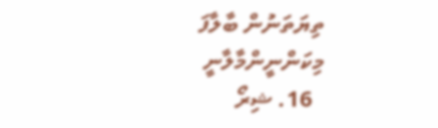ތިޔަތަނުން ބާލާފަ މިކަންނީންމާލާނީ
  16. ޝިރޯ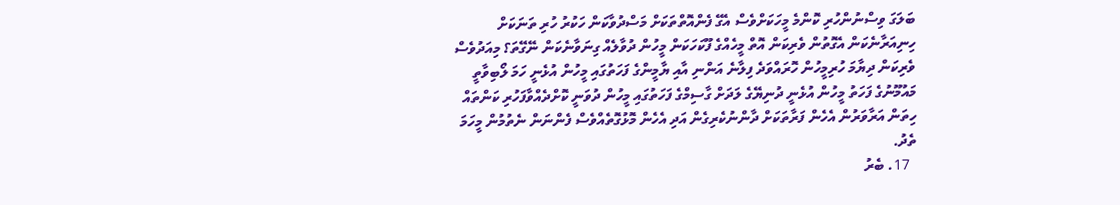ބަލަގަ ވިސްނުންހުރި ކޮންމެ މީހަކަށްވެސް އެގޭ ފެންއޮތްތަކަށް މަސްދުވާކަން ހަކުރު ހުރި ތަނަކަށް ހިނިއަރާނެކަން އެގޮތުން ވެރިކަން އޮތް މީހެއްގެ ފޫކަހަކަން މީހުން ދުވާލެއް ގިނަވާނެކަން ނޭގޭތަ؟ މިއަދުވެސް ވެރިކަން ދިޔާމަ ހުރިމީހުން ހޮރައްވަދެ ފިލާނެ އަންނި އާއި ޔާމީންގެ ފަހަތުގައި މީހުން އުޅެނީ ހަމަ ލޯބިވާތީ މައުމޫނުގެ ފަހަތު މީހުން އުޅެނީ ދުނިޔޭގެ ލަދަށް ގާސިމްގެ ފަހަތުގައި މީހުން ދުވަނީ ކޮށްދެއްވާފަހުރި ކަންތައް ހިތަން އަރާވަރުން އެހެން ފަރާތަކަށް ދާންނުކެރިގެން އަދި އެހެން މޮޅުގޮތެއްވެސް ފެންނަން ނެތުމުން މީހަމަ ތެދު.
  17. ބެރު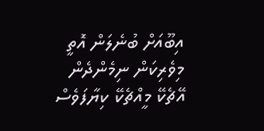އިބޫއަށް ބުނެލަން އޮތީ މިވެރިކަން ނިމެންދެން އޭޗެކޭ މީއްޗެކޭ ކިޔާފަވެސް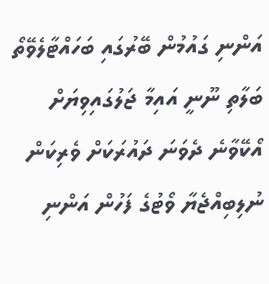އަންނި ގައުމުން ބޭރުގައި ބަހައްޓާލެވޭތޯ ބަލާތި ނޫނީ އައިމާ ޖަލުގައިވިޔަށް އޯކޭވާނެ ދެވަނަ ދައުރަކަށް ވެރިކަން ނުލިބިއްޖެޔާ ވޯޓުގެ ފަހުން އަންނި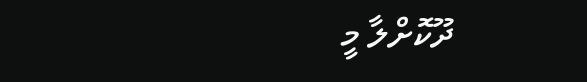ދޫކޮށްލާ މީ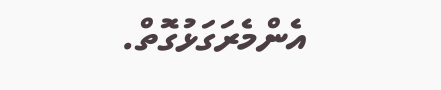އެންމެރަގަޅުގޮތް.